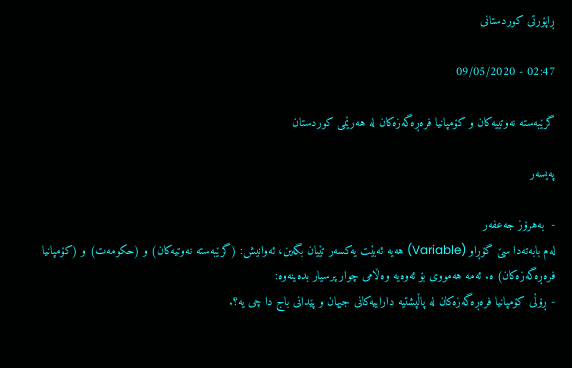ڕاپۆرتی کوردستانی

02:47 - 09/05/2020

گرێبه‌سته‌ نه‌وتییه‌كان و كۆمپانیا فره‌ڕه‌گه‌زه‌كان له‌ هه‌رێمى كوردستان‌

پەیسەر

-  به‌هرۆز جه‌عفه‌ر
له‌م بابه‌ته‌دا سێ گۆڕاو (Variable) هه‌یه‌ ئه‌بێت یه‌كسه‌ر تێیان بگه‌ین، ئه‌وانیش: (گرێبه‌سته‌ نه‌وتیه‌كان) و (حكومه‌ت) و (كۆمپانیا فره‌ڕه‌گه‌زه‌كان) ه‌. ئه‌مه‌ هه‌مووى بۆ ئه‌وه‌یه‌ وه‌ڵامى چوار پرسیار بده‌ینه‌وه‌:
- ڕۆڵى كۆمپانیا فره‌ڕه‌گه‌زه‌كان له‌ پاڵپشتیه‌ داراییه‌كانى جیهان و پێدانى باج دا چى یه‌؟.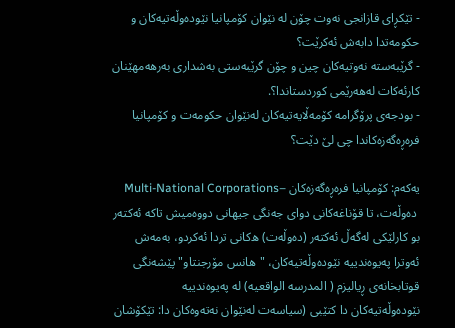- تێكڕاى قازانجى نه‌وت چۆن له‌ نێوان كۆمپانیا نێوده‌وڵه‌تیه‌كان و حكومه‌تدا دابه‌ش ئه‌كرێت؟
- گرێبه‌سته‌ نه‌وتیه‌كان چین و چۆن گرێبه‌ستى به‌شدارى به‌رهه‌مهێنان كارئه‌كات له‌هه‌رێمى كوردستاندا؟.
- بودجه‌ى پرۆگرامه‌ كۆمه‌ڵایه‌تیه‌كان له‌نێوان حكومه‌ت و كۆمپانیا فره‌ڕه‌گه‌زه‌كاندا چى لێ دێت؟

یه‌كه‌م: كۆمپانیا فره‌ڕه‌گه‌زه‌كان –Multi-National Corporations
 ده‌وڵه‌ت، تا قۆناغه‌كانى دواى جه‌نگى جیهانى دووه‌میش تاكه‌ ئه‌كته‌ر بو كارلێكى له‌گه‌ڵ ئه‌كته‌ر (ده‌وڵه‌ت) ه‌كانى تردا ئه‌كردو، به‌مه‌ش ئه‌وترا په‌یوه‌ندییه‌ نێوده‌وڵه‌تیه‌كان، "هانس مۆرجنتاو" پێشه‌نگى قوتابخانه‌ى ڕیالیزم ( المدرسه‌ الواقعیه‌) له‌ په‌یوه‌ندییه‌ نێوده‌وڵه‌تیه‌كان دا كتێبى (سیاسه‌ت له‌نێوان نه‌ته‌وه‌كان دا: تێكۆشان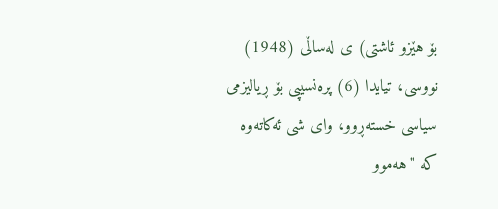بۆ هێزو ئاشتى) ى له‌ساڵى (1948) نووسى، تیایدا (6) پره‌نسیپى بۆ ڕیالیزمى سیاسی خسته‌ڕوو، واى شى ئه‌كاته‌وه‌ كه‌ "هه‌موو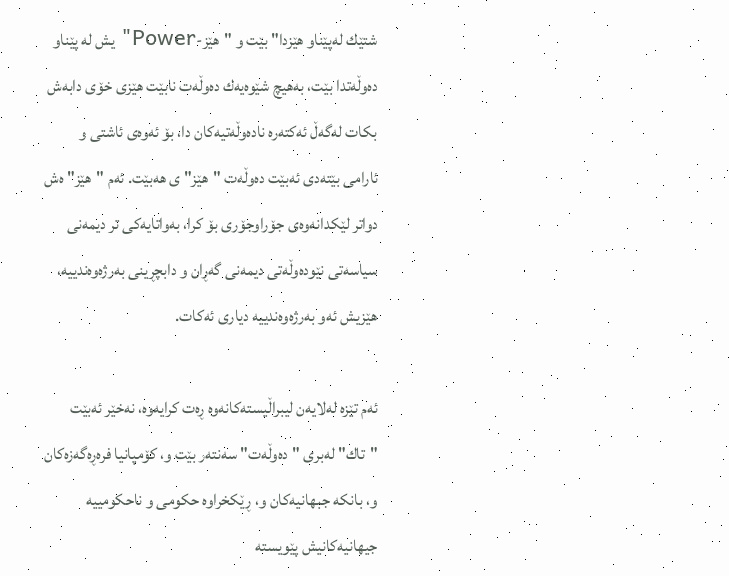شتێك له‌پێناو هێزدا" بێت و "هێز-Power" یش له‌ پێناو ده‌وڵه‌تدا بێت، به‌هیچ شێوه‌یه‌ك ده‌وڵه‌ت نابێت هێزى خۆى دابه‌ش بكات له‌گه‌ڵ ئه‌كته‌ره‌ ناده‌وڵه‌تیه‌كان دا، بۆ ئه‌وه‌ى ئاشتى و ئارامى بێته‌دى ئه‌بێت ده‌وڵه‌ت "هێز" ى هه‌بێت. ئه‌م "هێز" ه‌ش دواتر لێكدانه‌وه‌ى جۆراوجۆرى بۆ كرا، به‌واتایه‌كى تر دیمه‌نى سیاسه‌تى نێوده‌وڵه‌تى دیمه‌نى گه‌ڕان و دابچڕینى به‌رژه‌وه‌ندییه‌، هێزیش ئه‌و به‌رژه‌وه‌ندییه‌ دیارى ئه‌كات.

ئه‌م تێزه‌ له‌لایه‌ن لیبراڵیسته‌كانه‌وه‌ ڕه‌ت كرایه‌وه‌، نه‌خێر ئه‌بێت "تاك" له‌برى "ده‌وڵه‌ت" سه‌نته‌ر بێت و، كۆمپانیا فره‌ڕه‌گه‌زه‌كان و، بانكه‌ جبهانیه‌كان و، ڕێكخراوه‌ حكومى و ناحكومییه‌ جیهانیه‌كانیش پێویسته‌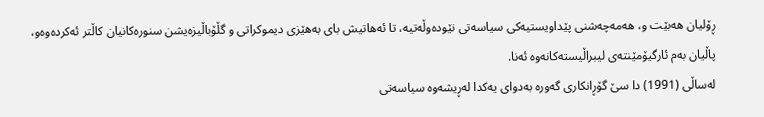ڕۆلیان هه‌بێت و، هه‌مه‌چه‌شنى پێداویستیه‌كى سیاسه‌تى نێوده‌وڵه‌تیه‌، تا ئه‌هاتیش باى به‌هێزى دیموكراتى و گڵۆباڵیزه‌یشن سنوره‌كانیان كاڵتر ئه‌كرده‌وه‌و، پاڵیان به‌م ئارگیۆمێنته‌ى لیبراڵیسته‌كانه‌وه‌ ئه‌نا.
له‌ساڵى (1991) دا سێ گۆڕانكارى گه‌وره‌ به‌دواى یه‌كدا له‌ڕیشه‌وه‌ سیاسه‌تى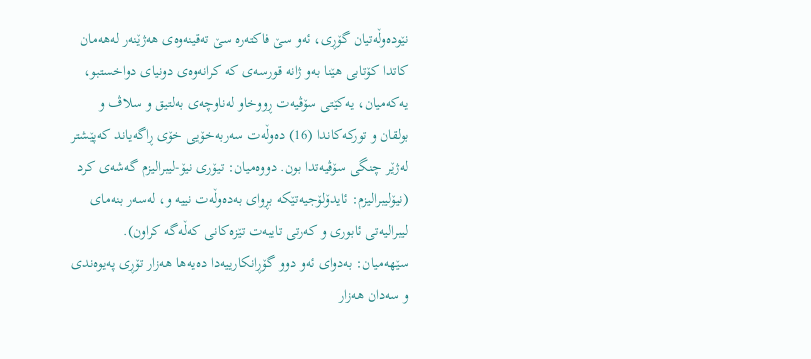نێوده‌وڵه‌تیان گۆڕى، ئه‌و سێ فاكته‌ره‌ سێ ته‌قینه‌وه‌ى هه‌ژێنه‌ر له‌هه‌مان كاتدا كۆتابی هێنا به‌و ژانه‌ قورسه‌ى كه‌ كرانه‌وه‌ى دونیاى دواخستبو، یه‌كه‌میان، یه‌كێتى سۆڤیه‌ت ڕووخاو له‌ناوچه‌ى به‌لتیق و سلاڤ و بولقان و توركه‌كاندا (16) ده‌وڵه‌ت سه‌ربه‌خۆیی خۆى ڕاگه‌یاند كه‌پێشتر له‌ژێر چنگى سۆڤیه‌تدا بون. دووه‌میان: تیۆرى نیۆ-لیبرالیزم گه‌شه‌ى كرد (نیۆلیبرالیزم: ئایدۆلۆجیه‌تێكه‌ بڕواى به‌ده‌وڵه‌ت نییه‌ و، له‌سه‌ر بنه‌ماى لیبرالیه‌تى ئابوری و كه‌رتى تایبه‌ت تێزه‌كانى كه‌ڵه‌گه‌ كراون). سێهه‌میان: به‌دواى ئه‌و دوو گۆڕانكارییه‌دا ده‌یه‌ها هه‌زار تۆڕى په‌یوه‌ندى و سه‌دان هه‌زار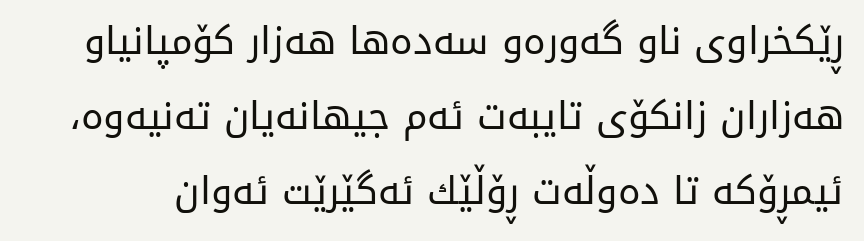ڕێكخراوى ناو گه‌وره‌و سه‌ده‌ها هه‌زار كۆمپانیاو هه‌زاران زانكۆى تایبه‌ت ئه‌م جیهانه‌یان ته‌نیه‌وه‌، ئیمڕۆكه‌ تا ده‌وڵه‌ت ڕۆڵێك ئه‌گێرێت ئه‌وان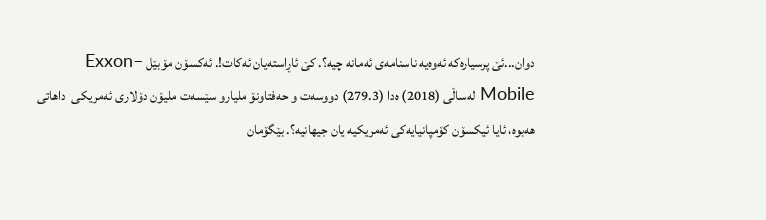دوان...ئێ پرسیاره‌كه‌ ئه‌وه‌یه‌ ناسنامه‌ى ئه‌مانه‌ چیه‌؟. كێ ئاڕاسته‌یان ئه‌كات!. ئه‌كسۆن مۆبێل –Exxon Mobile له‌ساڵى (2018) ه‌دا (279.3) دووسه‌ت و حه‌فتاونۆ ملیارو سێسه‌ت ملیۆن دۆلارى ئه‌مریكى  داهاتى هه‌بوه‌، ئایا ئیكسۆن كۆمپانیایه‌كى ئه‌مریكیه‌ یان جیهانیه‌؟. بێگۆمان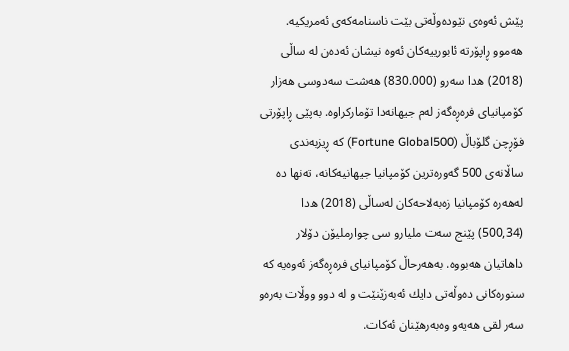پێش ئه‌وه‌ى نێوده‌وڵه‌تى بێت ناسنامه‌كه‌ى ئه‌مریكیه‌.
هه‌موو ڕاپۆرته‌ ئابورییه‌كان ئه‌وه‌ نیشان ئه‌ده‌ن له‌ ساڵى (2018) ه‌دا سه‌رو (830.000) هه‌شت سه‌دوسى هه‌زار كۆمپانیاى فره‌ڕه‌گه‌ز له‌م جیهانه‌دا تۆماركراوه‌. به‌پێى ڕاپۆرتى فۆڕچن گلۆباڵ (Fortune Global500) كه‌ ڕیزبه‌ندى ساڵانه‌ى 500 گه‌وره‌ترین كۆمپانیا جیهانیه‌كانه‌، ته‌نها ده‌ له‌هه‌ره‌ كۆمپانیا زه‌به‌لاحه‌كان له‌ساڵى (2018) ه‌دا (500,34) پێنج سه‌ت ملیارو سى چوارملیۆن دۆلار داهاتیان هه‌بووه‌. به‌هه‌رحاڵ كۆمپانیاى فره‌ڕه‌گه‌ز ئه‌وه‌یه‌ كه‌ سنوره‌كانى ده‌وڵه‌تى دایك ئه‌به‌زێنێت و له‌ دوو ووڵات به‌ره‌و سه‌ر لقى هه‌یه‌و وه‌به‌رهێنان ئه‌كات.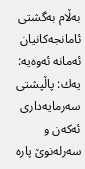به‌ڵام به‌گشتى ئامانجه‌كانیان ئه‌مانه‌ ئه‌وه‌یه‌:
یه‌ك: پاڵپشتى سه‌رمایه‌دارى ئه‌كه‌ن و سه‌رله‌نوێ پاره‌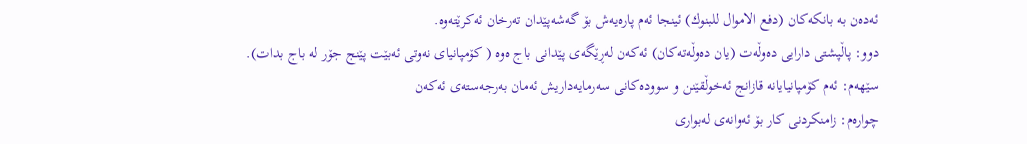ئه‌ده‌ن به‌ بانكه‌كان (دفع الاموال للبنوك) ئینجا ئه‌م پاره‌یه‌ش بۆ گه‌شه‌پێدان ته‌رخان ئه‌كرێته‌وه‌.
دوو: پاڵپشتى دارایی ده‌وڵه‌ت (یان ده‌وڵه‌ته‌كان) ئه‌كه‌ن له‌ڕێگه‌ى پێدانى باج ه‌وه‌ ( كۆمپانیاى نه‌وتى ئه‌بێت پێنج جۆر له‌ باج بدات).
سێهه‌م: ئه‌م كۆمپانیایانه‌ قازانج ئه‌خوڵقێنن و سووده‌كانى سه‌رمایه‌داریش ئه‌مان به‌رجه‌سته‌ى ئه‌كه‌ن
چواره‌م: زامنكردنى كار بۆ ئه‌وانه‌ى له‌بوارى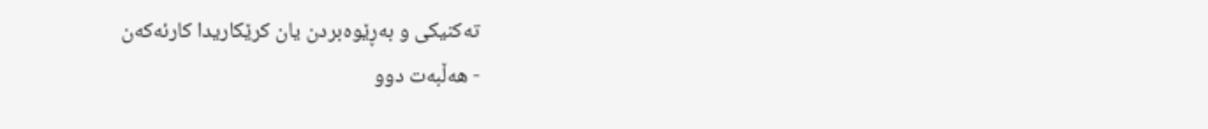ته‌كنیكى و به‌ڕێوه‌بردن یان كرێكاریدا كارئه‌كه‌ن
- هه‌ڵبه‌ت دوو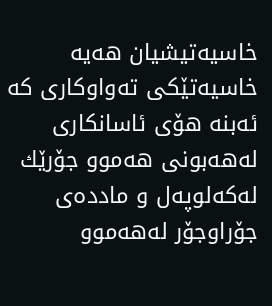خاسیه‌تیشیان هه‌یه‌ خاسیه‌تێكى ته‌واوكارى كه‌ ئه‌بنه‌ هۆى ئاسانكارى له‌هه‌بونى هه‌موو جۆرێك له‌كه‌لوپه‌ل و مادده‌ى جۆراوجۆر له‌هه‌موو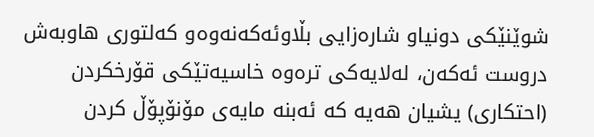شوێنێكى دونیاو شاره‌زایی بڵاوئه‌كه‌نه‌وه‌و كه‌لتورى هاوبه‌ش دروست ئه‌كه‌ن، له‌لایه‌كى تره‌وه‌ خاسیه‌تێكى قۆرخكردن (احتكارى) یشیان هه‌یه‌ كه‌ ئه‌بنه‌ مایه‌ى مۆنۆپۆڵ كردن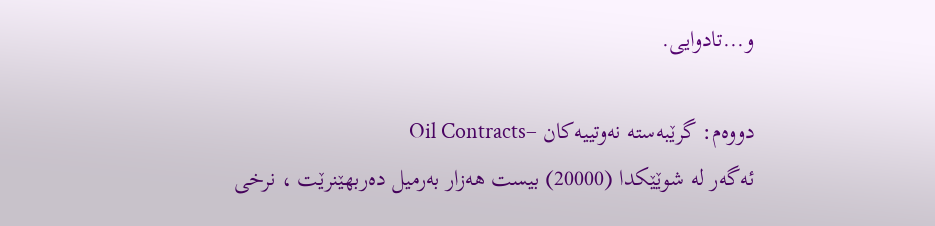و...تادوایی.

دووه‌م: گرێبه‌سته‌ نه‌وتییه‌كان –Oil Contracts
ئه‌گه‌ر له‌ شوێێكدا (20000) بیست هه‌زار به‌رمیل ده‌ربهێنرێت ، نرخى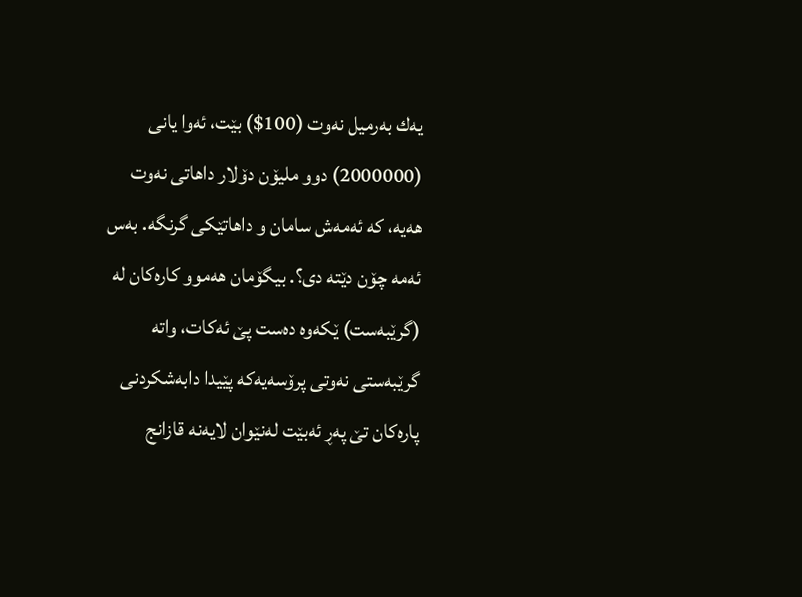یه‌ك به‌رمیل نه‌وت (100$) بێت، ئه‌وا یانى (2000000) دوو ملیۆن دۆلار داهاتى نه‌وت هه‌یه‌، كه‌ ئه‌مه‌ش سامان و داهاتێكى گرنگه‌. به‌س ئه‌مه‌ چۆن دێته‌ دى؟. بیگۆمان هه‌موو كاره‌كان له‌ (گرێبه‌ست) ێكه‌وه‌ ده‌ست پێ ئه‌كات، واته‌ گرێبه‌ستى نه‌وتى پرۆسه‌یه‌كه‌ پێیدا دابه‌شكردنى پاره‌كان تێ په‌ڕ ئه‌بێت له‌نێوان لایه‌نه‌ قازانج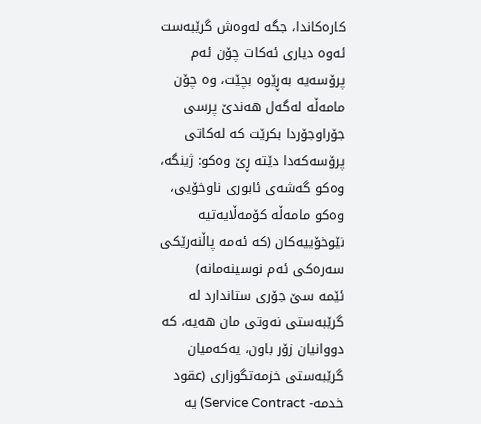كاره‌كاندا، جگه‌ له‌وه‌ش گرێبه‌ست ئه‌وه‌ دیاری ئه‌كات چۆن ئه‌م پرۆسه‌یه‌ به‌ڕێوه‌ بچێت، وه‌ چۆن مامه‌ڵه‌ له‌گه‌ل هه‌ندێ پرسى جۆراوجۆردا بكرێت كه‌ له‌كاتى پرۆسه‌كه‌دا دێته‌ ڕێ وه‌كو: ژینگه‌، وه‌كو گه‌شه‌ى ئابورى ناوخۆیی، وه‌كو مامه‌ڵه‌ كۆمه‌ڵایه‌تیه‌ نێوخۆییه‌كان (كه‌ ئه‌مه‌ پاڵنه‌رێكى سه‌ره‌كى ئه‌م نوسینه‌مانه‌)
ئێمه‌ سێ جۆرى ستاندارد له‌ گرێبه‌ستى نه‌وتی مان هه‌یه‌، كه‌ دووانیان زۆر باون، یه‌كه‌میان گرێبه‌ستى خزمه‌تگوزارى (عقود خدمه‌- Service Contract) یه‌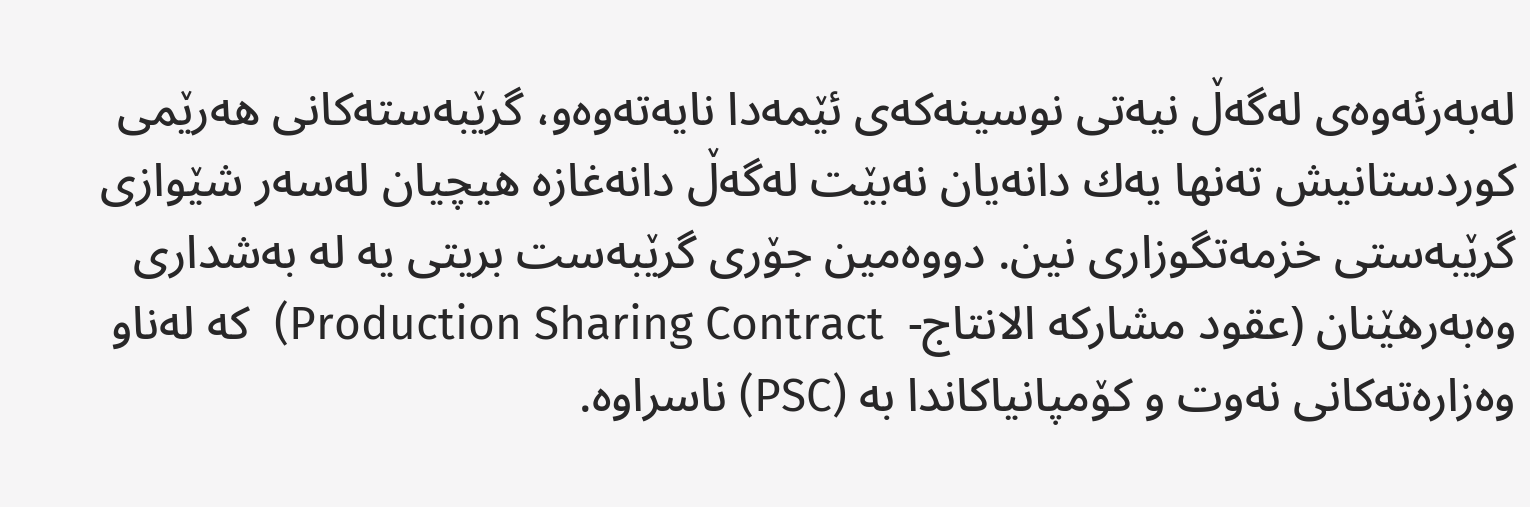له‌به‌رئه‌وه‌ى له‌گه‌ڵ نیه‌تى نوسینه‌كه‌ى ئێمه‌دا نایه‌ته‌وه‌و، گرێبه‌سته‌كانى هه‌رێمى كوردستانیش ته‌نها یه‌ك دانه‌یان نه‌بێت له‌گه‌ڵ دانه‌غازه‌ هیچیان له‌سه‌ر شێوازى گرێبه‌ستى خزمه‌تگوزارى نین. دووه‌مین جۆرى گرێبه‌ست بریتى یه‌ له‌ به‌شدارى وه‌به‌رهێنان (عقود مشاركه‌ الانتاج-  Production Sharing Contract)  كه‌ له‌ناو وه‌زاره‌ته‌كانى نه‌وت و كۆمپانیاكاندا به‌ (PSC) ناسراوه‌.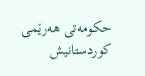حكومه‌تى هه‌رێمى كوردستانیش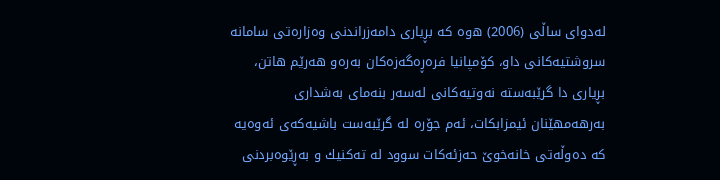له‌دواى ساڵى (2006) ه‌وه‌ كه‌ بڕیارى دامه‌زراندنى وه‌زاره‌تى سامانه‌ سروشتیه‌كانى داو، كۆمپانیا فره‌ڕه‌گه‌زه‌كان به‌ره‌و هه‌رێم هاتن، بڕیارى دا گرێبه‌سته‌ نه‌وتیه‌كانى له‌سه‌ر بنه‌ماى به‌شدارى به‌رهه‌مهێنان ئیمزابكات، ئه‌م جۆره‌ له‌ گرێبه‌ست باشیه‌كه‌ى ئه‌وه‌یه‌ كه‌ ده‌وڵه‌تى خانه‌خوێ حه‌زئه‌كات سوود له‌ ته‌كنیك و به‌ڕێوه‌بردنى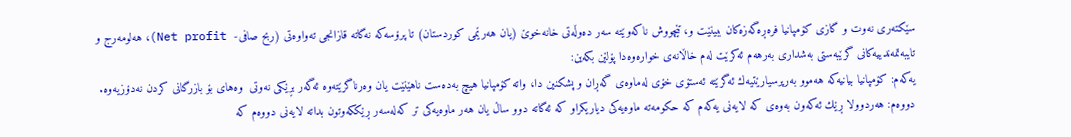سێكته‌رى نه‌وت و گازى كۆمپانیا فره‌ڕه‌گه‌زه‌كان ببینێت و، تێچووش ناكه‌وێته‌ سه‌ر ده‌وڵه‌تى خانه‌خوێ (یان هه‌رێمى كوردستان) تا پرۆسه‌كه‌ نه‌گاته‌ قازانجى ته‌واوه‌تى (ربح صافی-  Net profit)، هه‌لومه‌رج و تایبه‌تمه‌ندییه‌كانى گرێبه‌ستى به‌شدارى به‌رهه‌م ئه‌كرێت له‌م خاڵانه‌ى خواره‌وه‌دا پۆلێن بكه‌ین:
یه‌كه‌م: كۆمپانیا بیانیه‌كه‌ هه‌موو به‌رپرسیارێتیه‌ك ئه‌گرێته‌ ئه‌ستۆى خۆى له‌ماوه‌ى گه‌ڕان و پشكنین دا، واته‌ كۆمپانیا هیچ به‌ده‌ست ناهێنێت یان وه‌رناگرێته‌وه‌ ئه‌گه‌ر بڕێكى نه‌وتى  وه‌هاى بۆ بازرگانى كردن نه‌دۆزیه‌وه‌.
دووه‌م: هه‌ردوولا ڕێك ئه‌كه‌ون به‌وه‌ى كه‌ لایه‌نى یه‌كه‌م كه‌ حكومه‌ته‌ ماوه‌یه‌كى دیاریكراو كه‌ ئه‌گاته‌ دوو ساڵ یان هه‌ر ماوه‌یه‌كى تر كه‌له‌سه‌ر ڕێككه‌وتون بداته‌ لایه‌نى دووه‌م كه‌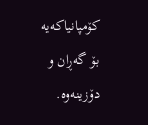كۆمپانیاكه‌یه‌ بۆ گه‌ڕان و دۆزینه‌وه‌.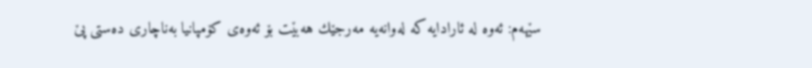سێهه‌م: ئه‌وه‌ له‌ ئارادایه‌ كه‌ له‌وانه‌یه‌ مه‌رجێك هه‌بێت بۆ ئه‌وه‌ى كۆمپانیا به‌ناچارى ده‌ستى پێ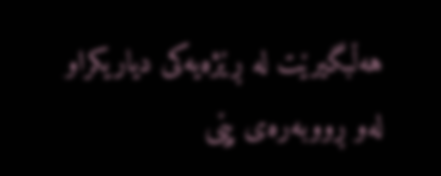هه‌ڵبگیرێت له‌ ڕێژه‌یه‌كى دیاریكراو له‌و ڕووبه‌ره‌ى پێى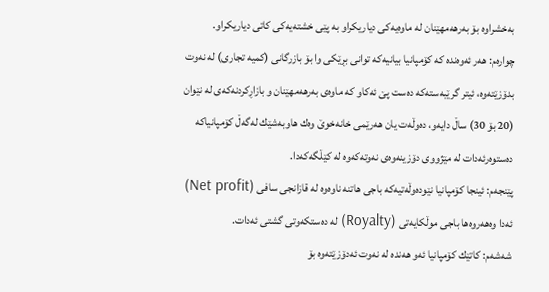به‌خشراوه‌ بۆ به‌رهه‌مهێنان له‌ ماوه‌یه‌كى دیاریكراو به‌ پێى خشته‌یه‌كى كاتى دیاریكراو.
چواره‌م: هه‌ر ئه‌وه‌نده‌ كه‌ كۆمپانیا بیانیه‌كه‌ توانى بڕێكى وا بۆ بازرگانى (كمیه‌ تجاری) له‌ نه‌وت بدۆزێته‌وه‌، ئیتر گرێبه‌سته‌كه‌ ده‌ست پێ ئه‌كاو كه‌ ماوه‌ى به‌رهه‌مهێنان و بازاڕكردنه‌كه‌ى له‌ نێوان (20 بۆ 30) ساڵ دایه‌و، ده‌وڵه‌ت یان هه‌رێمى خانه‌خوێ وه‌ك هاوبه‌شێك له‌گه‌ڵ كۆمپانیاكه‌ ده‌ستوه‌رئه‌دات له‌ مێژووى دۆزینه‌وه‌ى نه‌وته‌كه‌وه‌ له‌ كێڵگه‌كه‌دا.
پێنجه‌م: ئینجا كۆمپانیا نێوده‌وڵه‌تیه‌كه‌ باجى هاتنه‌ ناوه‌وه‌ له‌ قازانجى سافى (Net profit) ئه‌دا وه‌هه‌روه‌ها باجى موڵكایه‌تى (Royalty) له‌ ده‌ستكه‌وتى گشتى ئه‌دات.
شه‌شه‌م: كاتێك كۆمپانیا ئه‌و هه‌نده‌ له‌ نه‌وت ئه‌دۆزێته‌وه‌ بۆ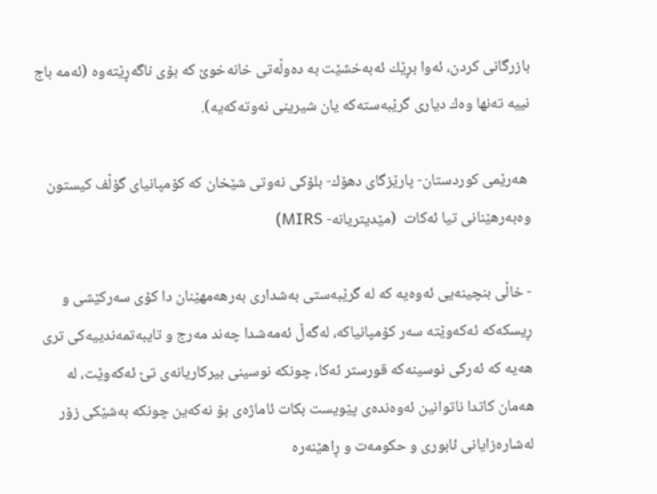بازرگانى كردن، ئه‌وا بڕێك ئه‌به‌خشێت به‌ ده‌وڵه‌تى خانه‌خوێ كه‌ بۆى ناگه‌ڕێته‌وه‌ (ئه‌مه‌ باج نییه‌ ته‌نها وه‌ك دیارى گرێبه‌سته‌كه‌ یان شیرینى نه‌وته‌كه‌یه‌).

 هه‌رێمى كوردستان- پارێزگاى دهۆك- بلۆكى نه‌وتى شێخان كه‌ كۆمپانیاى گۆڵف كیستون وه‌به‌رهێنانى تیا ئه‌كات  (مێدیتریانه‌- MIRS)

- خاڵى بنچینه‌یی ئه‌وه‌یه‌ كه‌ له‌ گرێبه‌ستى به‌شدارى به‌رهه‌مهێنان دا كۆى سه‌ركێشى و ڕیسكه‌كه‌ ئه‌كه‌وێته‌ سه‌ر كۆمپانیاكه‌، له‌گه‌ڵ ئه‌مه‌شدا چه‌ند مه‌رج و تایبه‌تمه‌ندییه‌كى ترى هه‌یه‌ كه‌ ئه‌ركى نوسینه‌كه‌ قورستر ئه‌كا، چونكه‌ نوسینى بیركاریانه‌ى تێ ئه‌كه‌وێت، له‌ هه‌مان كاتدا ناتوانین ئه‌وه‌نده‌ى پێویست بكات ئاماژه‌ى بۆ نه‌كه‌ین چونكه‌ به‌شێكى زۆر له‌شاره‌زایانى ئابورى و حكومه‌ت و ڕاهێنه‌ره‌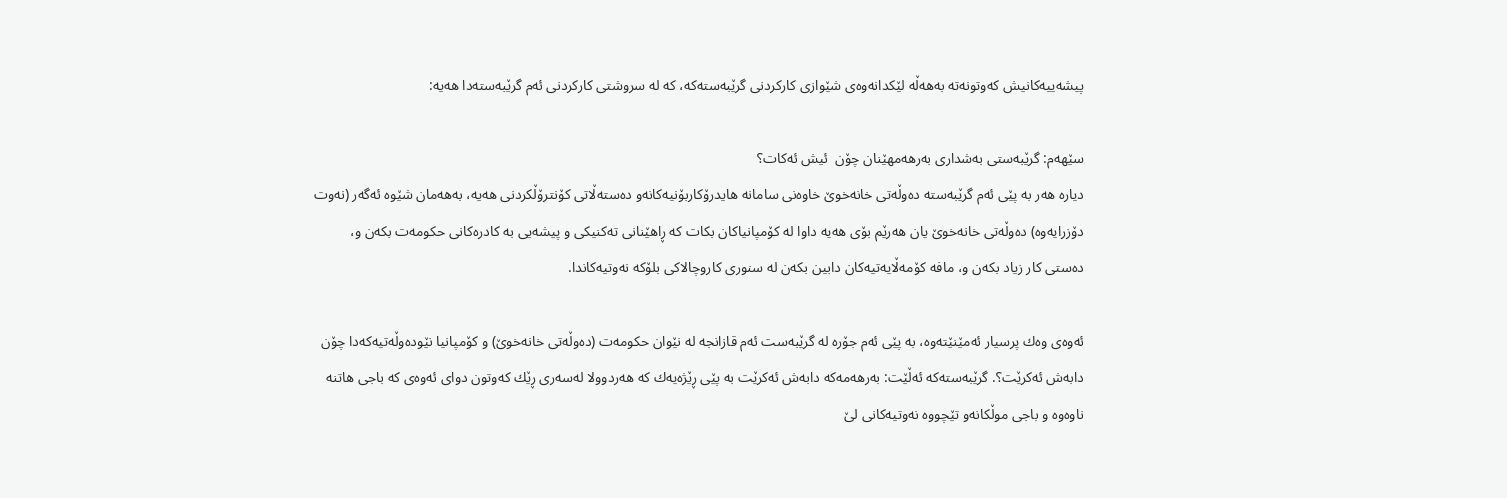پیشه‌ییه‌كانیش كه‌وتونه‌ته‌ به‌هه‌ڵه‌ لێكدانه‌وه‌ى شێوازى كاركردنى گرێبه‌سته‌كه‌، كه‌ له‌ سروشتى كاركردنى ئه‌م گرێبه‌سته‌دا هه‌یه‌:

سێهه‌م: گرێبه‌ستى به‌شدارى به‌رهه‌مهێنان چۆن  ئیش ئه‌كات؟
دیاره‌ هه‌ر به‌ پێى ئه‌م گرێبه‌سته‌ ده‌وڵه‌تى خانه‌خوێ خاوه‌نى سامانه‌ هایدرۆكاربۆنیه‌كانه‌و ده‌سته‌ڵاتى كۆنترۆڵكردنى هه‌یه‌، به‌هه‌مان شێوه‌ ئه‌گه‌ر (نه‌وت دۆزرایه‌وه‌) ده‌وڵه‌تى خانه‌خوێ یان هه‌رێم بۆى هه‌یه‌ داوا له‌ كۆمپانیاكان بكات كه‌ ڕاهێنانى ته‌كنیكى و پیشه‌یی به‌ كادره‌كانى حكومه‌ت بكه‌ن و، ده‌ستى كار زیاد بكه‌ن و، مافه‌ كۆمه‌ڵایه‌تیه‌كان دابین بكه‌ن له‌ سنورى كاروچالاكى بلۆكه‌ نه‌وتیه‌كاندا.

ئه‌وه‌ى وه‌ك پرسیار ئه‌مێنێته‌وه‌، به‌ پێى ئه‌م جۆره‌ له‌ گرێبه‌ست ئه‌م قازانجه‌ له‌ نێوان حكومه‌ت (ده‌وڵه‌تى خانه‌خوێ) و كۆمپانیا نێوده‌وڵه‌تیه‌كه‌دا چۆن دابه‌ش ئه‌كرێت؟. گرێبه‌سته‌كه‌ ئه‌ڵێت: به‌رهه‌مه‌كه‌ دابه‌ش ئه‌كرێت به‌ پێى ڕێژه‌یه‌ك كه‌ هه‌ردوولا له‌سه‌رى ڕێك كه‌وتون دواى ئه‌وه‌ى كه‌ باجى هاتنه‌ ناوه‌وه‌ و باجى موڵكانه‌و تێچووه‌ نه‌وتیه‌كانى لێ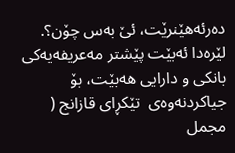ده‌رئه‌هێنرێت، ئێ به‌س چۆن؟.  لێره‌دا ئه‌بێت پێشتر مه‌عریفه‌یه‌كى بانكى و دارایی هه‌بێت، بۆ جیاكردنه‌وه‌ى  تێكڕاى قازانج (  مجمل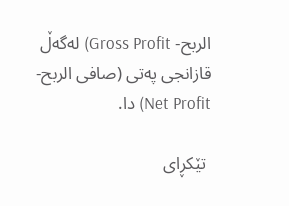الربح- Gross Profit) له‌گه‌ڵ قازانجى په‌تى (صافی الربح-Net Profit) دا.

 تێكڕاى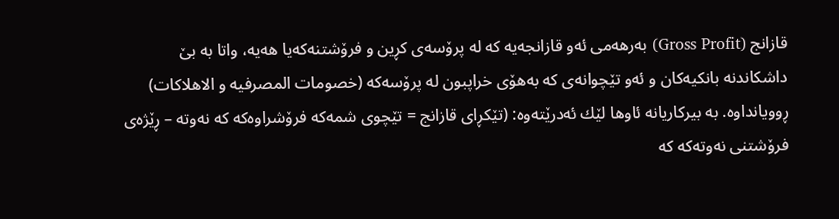قازانج (Gross Profit) به‌رهه‌مى ئه‌و قازانجه‌یه‌ كه‌ له‌ پرۆسه‌ى كڕین و فرۆشتنه‌كه‌یا هه‌یه‌، واتا به‌ بێ  داشكاندنه‌ بانكیه‌كان و ئه‌و تێچوانه‌ى كه‌ به‌هۆى خراپبون له‌ پرۆسه‌كه‌ (خصومات المصرفیه‌ و الاهلاكات)  ڕوویانداوه‌. به‌ بیركاریانه‌ ئاوها لێك ئه‌درێته‌وه‌: (تێكڕاى قازانج = تێچوى شمه‌كه‌ فرۆشراوه‌كه‌ كه‌ نه‌وته‌ – ڕێژه‌ى فرۆشتنى نه‌وته‌كه‌ كه‌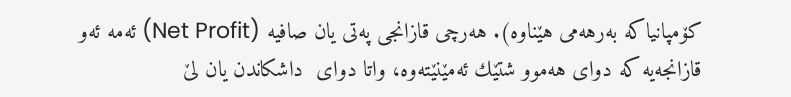كۆمپانیاكه‌ به‌رهه‌مى هێناوه‌). هه‌رچى قازانجى په‌تى یان صافیه‌ (Net Profit) ئه‌مه‌ ئه‌و قازانجه‌یه‌ كه‌ دواى هه‌موو شتێك ئه‌مێنێته‌وه‌، واتا دواى  داشكاندن یان لێ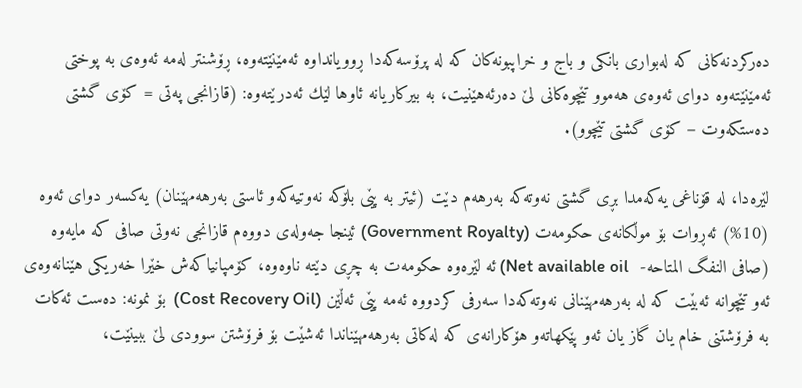ده‌ركردنه‌كانى كه‌ له‌بوارى بانكى و باج و خراپبونه‌كان كه‌ له‌ پرۆسه‌كه‌دا ڕوویانداوه‌ ئه‌مێنێته‌وه‌، ڕۆشنتر له‌مه‌ ئه‌وه‌ى به‌ پوختى ئه‌مێنێته‌وه‌ دواى ئه‌وه‌ى هه‌موو تێچوه‌كانى لێ ده‌رئه‌هێنیت، به‌ بیركاریانه‌ ئاوها لێك ئه‌درێته‌وه‌: (قازانجى په‌تى = كۆى گشتى ده‌ستكه‌وت – كۆى گشتى تێچوو).

لێره‌دا، له‌ قۆناغى یه‌كه‌مدا بڕى گشتى نه‌وته‌كه‌ به‌رهه‌م دێت (ئیتر به‌ پێى بلۆكه‌ نه‌وتیه‌كه‌و ئاستى به‌رهه‌مهێنان) یه‌كسه‌ر دواى ئه‌وه‌ (10%) ئه‌ڕوات بۆ موڵكانه‌ى حكومه‌ت (Government Royalty) ئینجا جه‌وله‌ى دووه‌م قازانجى نه‌وتى صافى كه‌ مایه‌وه‌ (صافی النفگ المتاحه‌-  Net available oil) ئه‌ لێره‌وه‌ حكومه‌ت به‌ چڕى دێته‌ ناوه‌وه‌، كۆمپانیاكه‌ش خێرا خه‌ریكى هێنانه‌وه‌ى ئه‌و تێچوانه‌ ئه‌بێت كه‌ له‌ به‌رهه‌مهێنانى نه‌وته‌كه‌دا سه‌رفى كردووه‌ ئه‌مه‌ پێى ئه‌ڵێن (Cost Recovery Oil)  بۆ نمونه‌: ده‌ست ئه‌كات به‌ فرۆشتنى خام یان گاز یان ئه‌و پێكهاته‌و هۆكارانه‌ى كه‌ له‌كاتى به‌رهه‌مهێناندا ئه‌شێت بۆ فرۆشتن سوودى لێ ببینێت،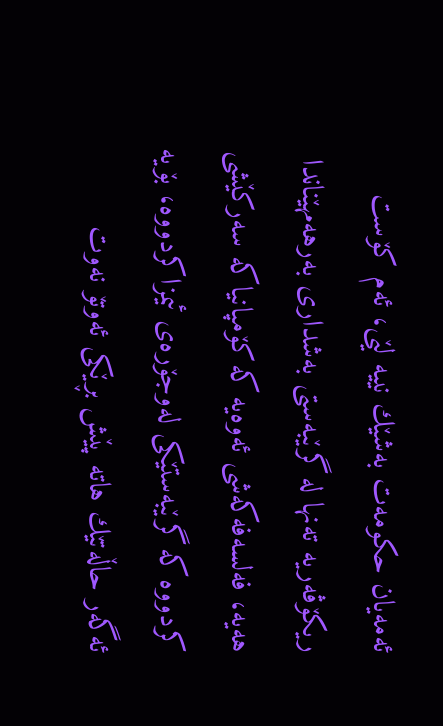ئه‌مه‌یان حكومه‌ت به‌شێك نییه‌ لێی، ئه‌م كۆست ریكۆڤه‌ریه‌ ته‌نها له‌ گرێبه‌ستى به‌شدارى به‌رهه‌مهێناندا هه‌یه‌، فه‌لسه‌فه‌كه‌شى ئه‌وه‌یه‌ كه‌ كۆمپانیاكه‌ سه‌ركێشى كردووه‌ كه‌ گرێبه‌ستێكى له‌وجۆره‌ى ئیمزاكردووه‌، بۆیه‌ ئه‌گه‌ر حاڵه‌تێك هاته‌ پێش بڕێكى ئه‌وتۆ نه‌وت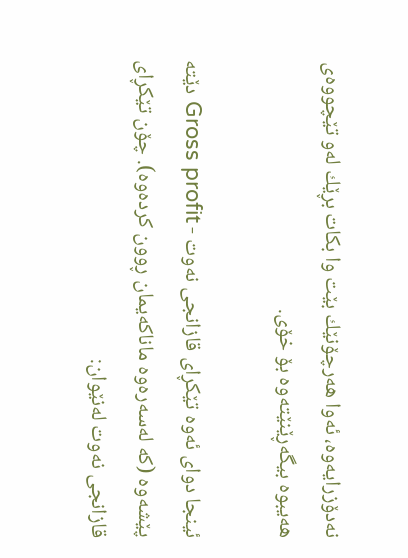نه‌دۆزرایه‌وه‌، ئه‌وا هه‌رچۆنێك بێت وا بكات بڕێك له‌و تێچووه‌ى  هه‌یبوه‌ بیگه‌ڕێنێته‌وه‌ بۆ خۆى.

ئینجا دواى ئه‌وه‌ تێكڕاى قازانجى نه‌وت - Gross profit دێته‌ پێشه‌وه‌ (كه‌ له‌سه‌ره‌وه‌ ماناكه‌یمان ڕوون كرده‌وه‌). چۆن تێكڕاى قازانجى نه‌وت له‌نێوان: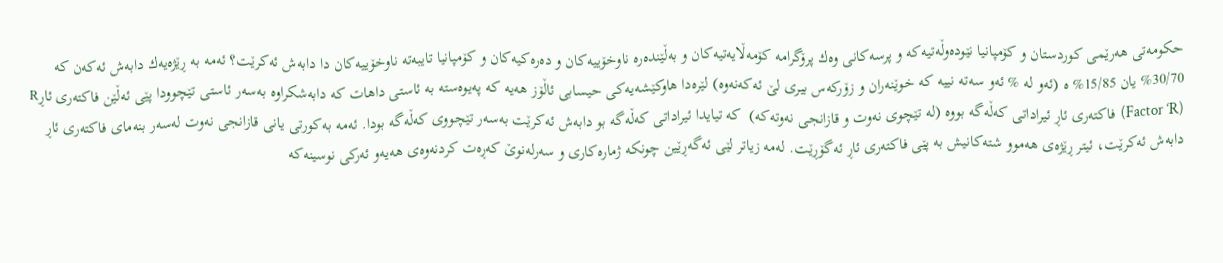حكومه‌تى هه‌رێمى كوردستان و كۆمپانیا نێوده‌وڵه‌تیه‌كه‌ و پرسه‌كانى وه‌ك پرۆگرامه‌ كۆمه‌ڵایه‌تیه‌كان و به‌ڵێنده‌ره‌ ناوخۆییه‌كان و ده‌ره‌كیه‌كان و كۆمپانیا تایبه‌ته‌ ناوخۆییه‌كان دا دابه‌ش ئه‌كرێت؟ ئه‌مه‌ به‌ ڕێژه‌یه‌ك دابه‌ش ئه‌كه‌ن كه‌ 30/70% یان 15/85% ه‌ (ئه‌و له‌ % ئه‌و سه‌ته‌ نییه‌ كه‌ خوێنه‌ران و زۆركه‌س بیرى لێ ئه‌كه‌نه‌وه‌) لێره‌دا هاوكێشه‌یه‌كى حیسابى ئاڵۆز هه‌یه‌ كه‌ په‌یوه‌سته‌ به‌ ئاستى داهات كه‌ دابه‌شكراوه‌ به‌سه‌ر ئاستى تێچوودا پێى ئه‌ڵێن فاكته‌رى ئاڕR (Factor ‘R)  فاكته‌رى ئاڕ ئیراداتى كه‌ڵه‌گه‌ بووه‌ (له‌ تێچوى نه‌وت و قازانجى نه‌وته‌كه‌)  كه‌ تیایدا ئیراداتى كه‌ڵه‌گه‌ بو دابه‌ش ئه‌كرێت به‌سه‌ر تێچووى كه‌ڵه‌گه‌ بودا. ئه‌مه‌ به‌كورتى یانى قازانجى نه‌وت له‌سه‌ر بنه‌ماى فاكته‌رى ئاڕ دابه‌ش ئه‌كرێت، ئیتر ڕێژه‌ى هه‌موو شته‌كانیش به‌ پێى فاكته‌رى ئاڕ ئه‌گۆڕێت. له‌مه‌ زیاتر لێى ئه‌گه‌ڕێین چونكه‌ ژماره‌كارى و سه‌رله‌نوێ كه‌ڕه‌ت كردنه‌وه‌ى هه‌یه‌و ئه‌ركى نوسینه‌كه‌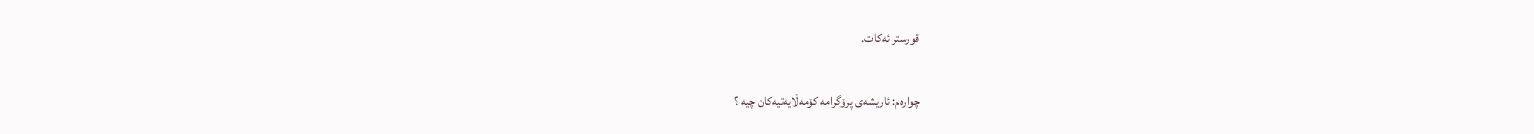قورستر ئه‌كات.

چواره‌م: ئاریشه‌ى پرۆگرامه‌ كۆمه‌ڵایه‌تیه‌كان چیه‌ ؟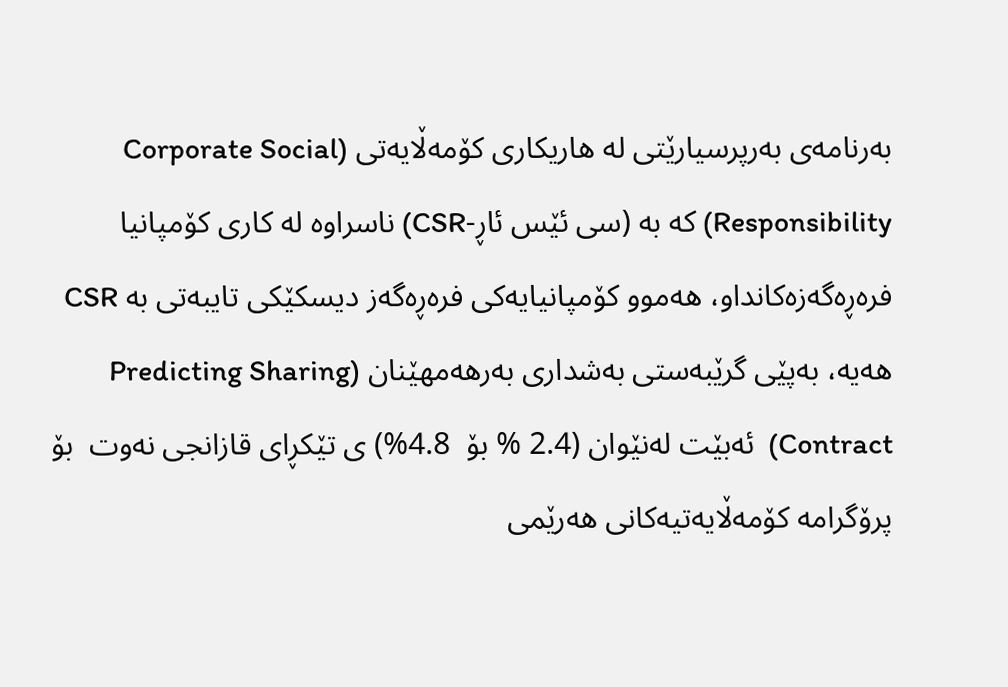به‌رنامه‌ى به‌رپرسیارێتى له‌ هاریكارى كۆمه‌ڵایه‌تى (Corporate Social Responsibility) كه‌ به‌ (سى ئێس ئاڕ-CSR) ناسراوه‌ له‌ كارى كۆمپانیا فره‌ڕه‌گه‌زه‌كانداو، هه‌موو كۆمپانیایه‌كى فره‌ڕه‌گه‌ز دیسكێكى تایبه‌تى به‌ CSR هه‌یه‌، به‌پێى گرێبه‌ستى به‌شدارى به‌رهه‌مهێنان (Predicting Sharing Contract)  ئه‌بێت له‌نێوان (2.4 % بۆ  4.8%) ى تێكڕاى قازانجى نه‌وت  بۆ پرۆگرامه‌ كۆمه‌ڵایه‌تیه‌كانى هه‌رێمى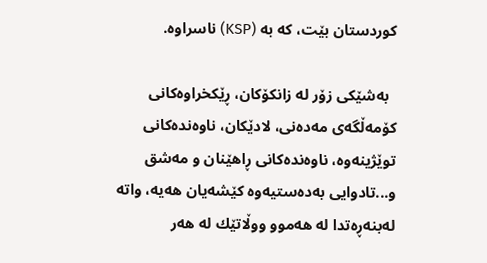كوردستان بێت، كه‌ به‌ (KSP) ناسراوه‌.

  به‌شێكى زۆر له‌ زانكۆكان، ڕێكخراوه‌كانى كۆمه‌ڵگه‌ى مه‌ده‌نى، لادێكان، ناوه‌نده‌كانى توێژینه‌وه‌، ناوه‌نده‌كانى ڕاهێنان و مه‌شق و...تادوایی به‌ده‌ستیه‌وه‌ كێشه‌یان هه‌یه‌، واته‌ له‌بنه‌ڕه‌تدا له‌ هه‌موو ووڵاتێك له‌ هه‌ر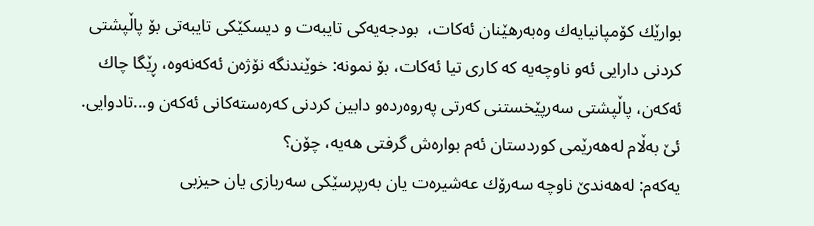بوارێك كۆمپانیایه‌ك وه‌به‌رهێنان ئه‌كات،  بودجه‌یه‌كى تایبه‌ت و دیسكێكى تایبه‌تى بۆ پاڵپشتى كردنى دارایی ئه‌و ناوچه‌یه‌ كه‌ كارى تیا ئه‌كات، بۆ نمونه‌: خوێندنگه‌ نۆژه‌ن ئه‌كه‌نه‌وه‌، ڕێگا چاك ئه‌كه‌ن، پاڵپشتى سه‌رپێخستنى كه‌رتى په‌روه‌رده‌و دابین كردنى كه‌ره‌سته‌كانى ئه‌كه‌ن و...تادوایی. ئێ به‌ڵام له‌هه‌رێمى كوردستان ئه‌م بواره‌ش گرفتى هه‌یه‌، چۆن؟
یه‌كه‌م: له‌هه‌ندێ ناوچه‌ سه‌رۆك عه‌شیره‌ت یان به‌رپرسێكى سه‌ربازى یان حیزبى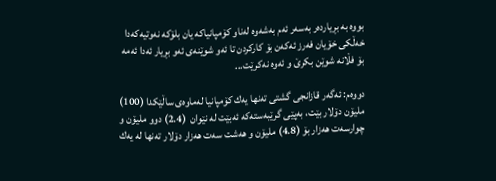بووه‌ به‌ بڕیارده‌ر به‌سه‌ر ئه‌م به‌شه‌وه‌ له‌ناو كۆمپانیاكه‌ یان بلۆكه‌ نه‌وتیه‌كه‌دا خه‌ڵكى خۆیان فه‌رز ئه‌كه‌ن بۆ كاركردن تا ئه‌و شوێنه‌ى ئه‌و بڕیار ئه‌دا ئه‌مه‌ بۆ فڵانه‌ شوێن بكرێ و ئه‌وه‌ نه‌كرێت...

دووه‌م: ئه‌گه‌ر قازانجى گشتى ته‌نها یه‌ك كۆمپانیا له‌ماوه‌ى ساڵێكدا (100) ملیۆن دۆلار بێت، به‌پێى گرێبه‌سته‌كه‌ ئه‌بێت له‌ نێوان  (2.4) دوو ملیۆن و چوارسه‌ت هه‌زار بۆ (4.8) ملیۆن و هه‌شت سه‌ت هه‌زار دۆلار ته‌نها له‌ یه‌ك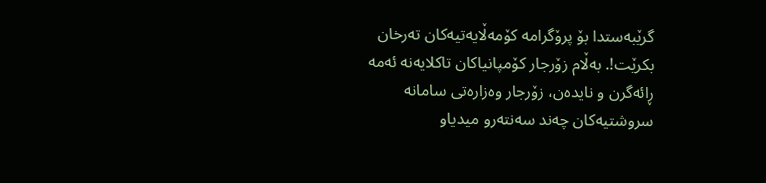گرێبه‌ستدا بۆ پرۆگرامه‌ كۆمه‌ڵایه‌تیه‌كان ته‌رخان بكرێت!. به‌ڵام زۆرجار كۆمپانیاكان تاكلایه‌نه‌ ئه‌مه‌ ڕائه‌گرن و نایده‌ن، زۆرجار وه‌زاره‌تى سامانه‌ سروشتیه‌كان چه‌ند سه‌نته‌رو میدیاو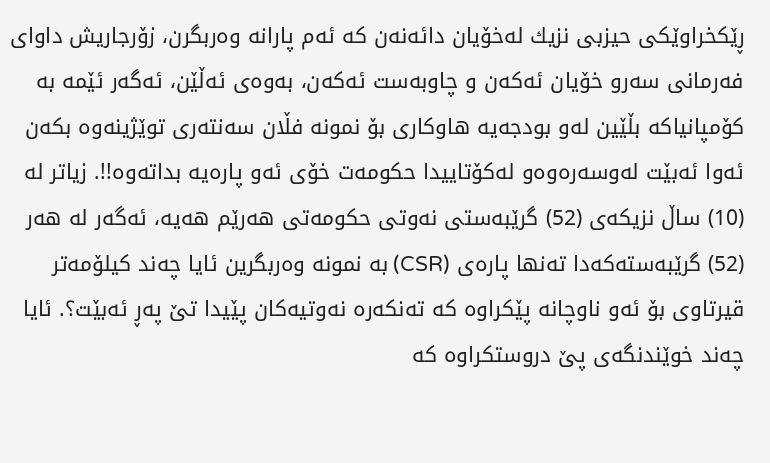ڕێكخراوێكى حیزبی نزیك له‌خۆیان دائه‌نه‌ن كه‌ ئه‌م پارانه‌ وه‌ربگرن، زۆرجاریش داواى فه‌رمانى سه‌رو خۆیان ئه‌كه‌ن و چاوبه‌ست ئه‌كه‌ن، به‌وه‌ى ئه‌ڵێن، ئه‌گه‌ر ئێمه‌ به‌ كۆمپانیاكه‌ بڵێین له‌و بودجه‌یه‌ هاوكارى بۆ نمونه‌ فڵان سه‌نته‌رى توێژینه‌وه‌ بكه‌ن ئه‌وا ئه‌بێت له‌وسه‌ره‌وه‌و له‌كۆتاییدا حكومه‌ت خۆى ئه‌و پاره‌یه‌ بداته‌وه‌!!. زیاتر له‌ (10) ساڵ نزیكه‌ى (52) گرێبه‌ستى نه‌وتى حكومه‌تى هه‌رێم هه‌یه‌، ئه‌گه‌ر له‌ هه‌ر (52) گرێبه‌سته‌كه‌دا ته‌نها پاره‌ى (CSR) به‌ نمونه‌ وه‌ربگرین ئایا چه‌ند كیلۆمه‌تر قیرتاوى بۆ ئه‌و ناوچانه‌ پێكراوه‌ كه‌ ته‌نكه‌ره‌ نه‌وتیه‌كان پێیدا تێ په‌ڕ ئه‌بێت؟. ئایا چه‌ند خوێندنگه‌ى پێ دروستكراوه‌ كه‌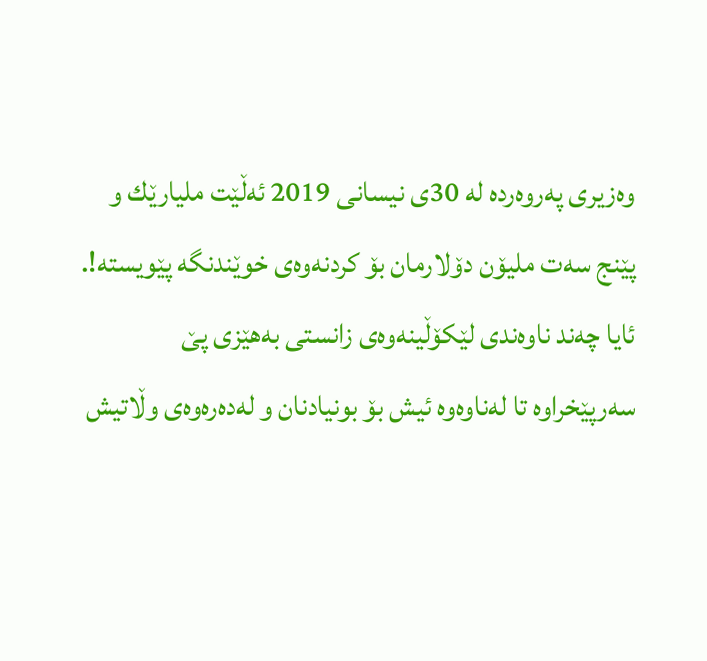وه‌زیرى په‌روه‌رده‌ له‌ 30ى نیسانى 2019 ئه‌ڵێت ملیارێك و پێنج سه‌ت ملیۆن دۆلارمان بۆ كردنه‌وه‌ى خوێندنگه‌ پێویسته‌!. ئایا چه‌ند ناوه‌ندى لێكۆڵینه‌وه‌ى زانستى به‌هێزى پێ سه‌رپێخراوه‌ تا له‌ناوه‌وه‌ ئیش بۆ بونیادنان و له‌ده‌ره‌وه‌ى وڵاتیش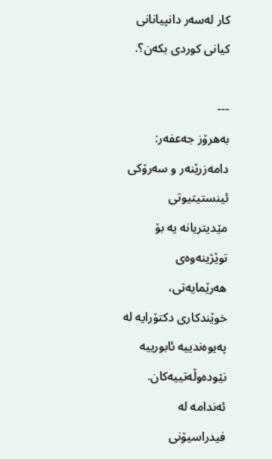كار له‌سه‌ر دانپیانانى كیانى كوردى بكه‌ن؟.

---
بەهرۆز جەعفەر: دامه‌زرێنه‌ر و سه‌رۆکى ئینستیتیوتى مێدیتریانه‌ یه‌ بۆ توێژینه‌وه‌ى هه‌رێمایه‌تى، خوێندکارى دکتۆرایە له‌ په‌یوه‌ندییه‌ ئابورییه‌ نێوده‌وڵه‌تییه‌کان. ئه‌ندامه‌ له‌ فیدراسیۆنى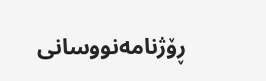ڕۆژنامه‌نووسانى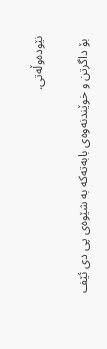نێوده‌وڵه‌تى.

 بۆ داگرتن و خوێندنه‌وه‌ى بابه‌ته‌كه‌ به‌ شێوه‌ى پى دى ئێف